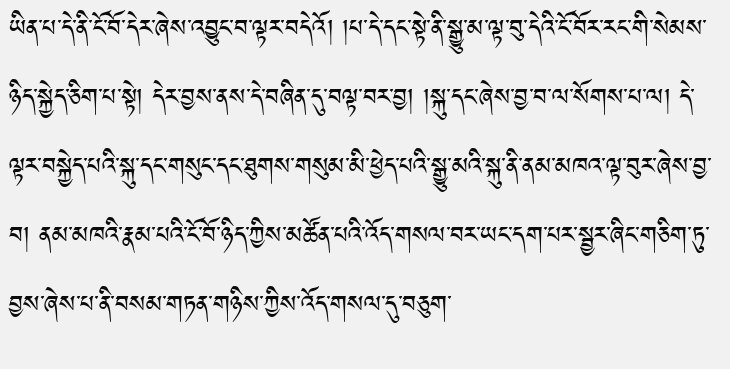ཡིན་པ་དེ་ནི་ངོ་བོ་དེར་ཞེས་འབྱུང་བ་ལྟར་བདེའོ། །པ་དེ་དང་སྟེ་ནི་སྒྱུ་མ་ལྟ་བུ་དེའི་ངོ་བོར་རང་གི་སེམས་ཉིད་སྐྱེད་ཅིག་པ་སྟེ། དེར་བྱས་ནས་དེ་བཞིན་དུ་བལྟ་བར་བྱ། །སྐུ་དང་ཞེས་བྱ་བ་ལ་སོགས་པ་ལ། དེ་ལྟར་བསྐྱེད་པའི་སྐུ་དང་གསུང་དང་ཐུགས་གསུམ་མི་ཕྱེད་པའི་སྒྱུ་མའི་སྐུ་ནི་ནམ་མཁའ་ལྟ་བུར་ཞེས་བྱ་བ། ནམ་མཁའི་རྣམ་པའི་ངོ་བོ་ཉིད་ཀྱིས་མཚོན་པའི་འོད་གསལ་བར་ཡང་དག་པར་སྦྱར་ཞིང་གཅིག་ཏུ་བྱས་ཞེས་པ་ནི་བསམ་གཏན་གཉིས་ཀྱིས་འོད་གསལ་དུ་བཅུག་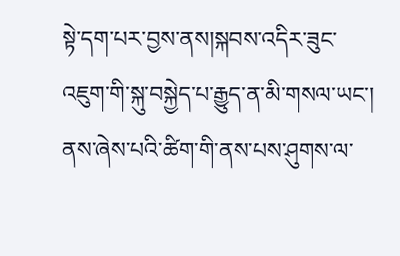སྟེ་དག་པར་བྱས་ནས།སྐབས་འདིར་ཟུང་འཇུག་གི་སྐུ་བསྐྱེད་པ་རྒྱུད་ན་མི་གསལ་ཡང་། ནས་ཞེས་པའི་ཚིག་གི་ནས་པས་ཤུགས་ལ་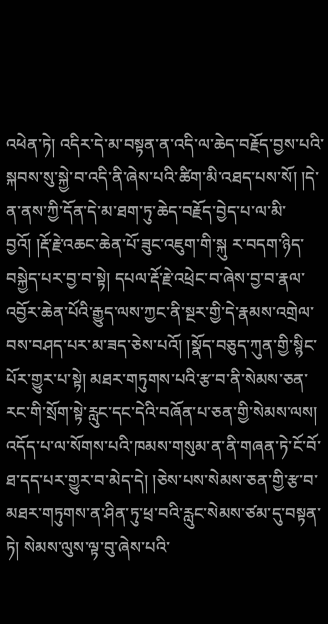འཕེན་ཏེ། འདིར་དེ་མ་བསྟན་ན་འདི་ལ་ཆེད་བརྗོད་བྱས་པའི་སྐབས་སུ་སྐྱེ་བ་འདི་ནི་ཞེས་པའི་ཚིག་མི་འཐད་པས་སོ། །དེ་ན་ནས་ཀྱི་དོན་དེ་མ་ཐག་ཏུ་ཆེད་བརྗོད་བྱེད་པ་ལ་མི་བྱའོ། །རྡོ་རྗེ་འཆང་ཆེན་པོ་ཟུང་འཇུག་གི་སྐུ ར་བདག་ཉིད་བསྐྱེད་པར་བྱ་བ་སྟེ། དཔལ་རྡོ་རྗེ་འཕྲེང་བ་ཞེས་བྱ་བ་རྣལ་འབྱོར་ཆེན་པོའི་རྒྱུད་ལས་ཀྱང་ནི་སྔར་གྱི་དེ་རྣམས་འགྲེལ་བས་བཤད་པར་མ་ཟད་ཅེས་པའོ། །སྣོད་བཅུད་ཀུན་གྱི་སྙིང་པོར་གྱུར་པ་སྟེ། མཐར་གཏུགས་པའི་རྩ་བ་ནི་སེམས་ཅན་རང་གི་སྲོག་སྟེ་རླུང་དང་དེའི་བཞོན་པ་ཅན་གྱི་སེམས་ལས། འདོད་པ་ལ་སོགས་པའི་ཁམས་གསུམ་ན་ནི་གཞན་ཏེ་ངོ་བོ་ཐ་དད་པར་གྱུར་བ་མེད་དེ། །ཅེས་པས་སེམས་ཅན་གྱི་རྩ་བ་མཐར་གཏུགས་ན་ཤིན་ཏུ་ཕྲ་བའི་རླུང་སེམས་ཙམ་དུ་བསྟན་ཏེ། སེམས་ལུས་ལྟ་བུ་ཞེས་པའི་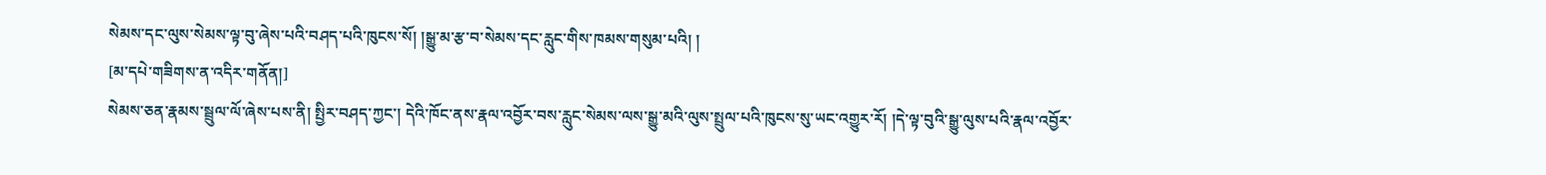སེམས་དང་ལུས་སེམས་ལྟ་བུ་ཞེས་པའི་བཤད་པའི་ཁུངས་སོ། །སྒྱུ་མ་རྩ་བ་སེམས་དང་རླུང་གིས་ཁམས་གསུམ་པའི། །
[མ་དཔེ་གཟིགས་ན་འདིར་གནོན།]
སེམས་ཅན་རྣམས་སྦྲུལ་ལོ་ཞེས་པས་ནི། སྤྱིར་བཤད་ཀྱང་། དེའི་ཁོང་ནས་རྣལ་འབྱོར་བས་རླུང་སེམས་ལས་སྒྱུ་མའི་ལུས་སྤྲུལ་པའི་ཁུངས་སུ་ཡང་འགྱུར་རོ། །དེ་ལྟ་བུའི་སྒྱུ་ལུས་པའི་རྣལ་འབྱོར་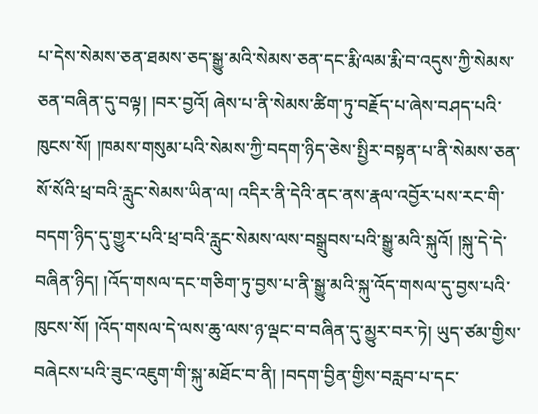པ་དེས་སེམས་ཅན་ཐམས་ཅད་སྒྱུ་མའི་སེམས་ཅན་དང་རྨི་ལམ་རྨི་བ་འདུས་ཀྱི་སེམས་ཅན་བཞིན་དུ་བལྟ། །བར་བྱའོ། ཞེས་པ་ནི་སེམས་ཚིག་ཏུ་བརྗོད་པ་ཞེས་བཤད་པའི་ཁུངས་སོ། །ཁམས་གསུམ་པའི་སེམས་ཀྱི་བདག་ཉིད་ཅེས་སྤྱིར་བསྟན་པ་ནི་སེམས་ཅན་སོ་སོའི་ཕྲ་བའི་རླུང་སེམས་ཡིན་ལ། འདིར་ནི་དེའི་ནང་ནས་རྣལ་འབྱོར་པས་རང་གི་བདག་ཉིད་དུ་གྱུར་པའི་ཕྲ་བའི་རླུང་སེམས་ལས་བསྒྲུབས་པའི་སྒྱུ་མའི་སྐུའོ། །སྐུ་དེ་དེ་བཞིན་ཉིད། །འོད་གསལ་དང་གཅིག་ཏུ་བྱས་པ་ནི་སྒྱུ་མའི་སྐུ་འོད་གསལ་དུ་བྱས་པའི་ཁུངས་སོ། །འོད་གསལ་དེ་ལས་ཆུ་ལས་ཉ་ལྡང་བ་བཞིན་དུ་མྱུར་བར་ཏེ། ཡུད་ཙམ་གྱིས་བཞེངས་པའི་ཟུང་འཇུག་གི་སྐུ་མཐོང་བ་ནི། །བདག་བྱིན་གྱིས་བརླབ་པ་དང་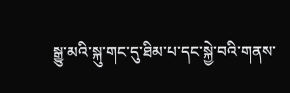སྒྱུ་མའི་སྐུ་གང་དུ་ཐིམ་པ་དང་སྐྱེ་བའི་གནས་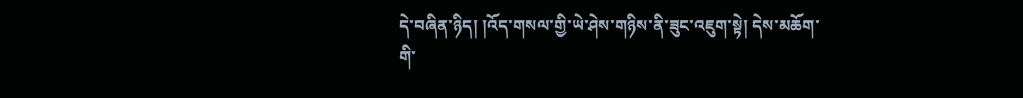དེ་བཞིན་ཉིད། །འོད་གསལ་གྱི་ཡེ་ཤེས་གཉིས་ནི་ཟུང་འཇུག་སྟེ། དེས་མཆོག་གི་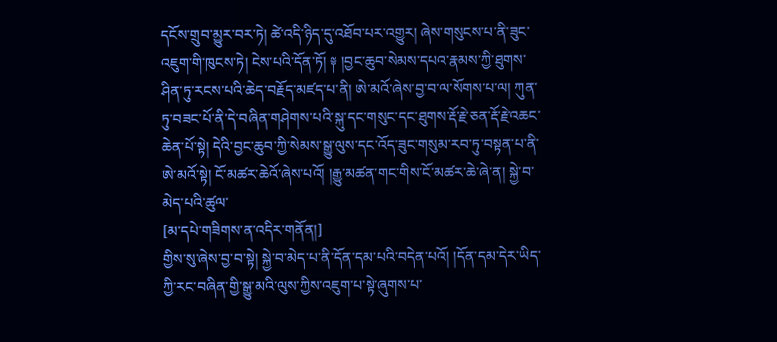དངོས་གྲུབ་མྱུར་བར་ཏེ། ཚེ་འདི་ཉིད་དུ་འཐོབ་པར་འགྱུར། ཞེས་གསུངས་པ་ནི་ཟུང་འཇུག་གི་ཁུངས་ཏེ། ངེས་པའི་དོན་ཏོ། ༈ །བྱང་ཆུབ་སེམས་དཔའ་རྣམས་ཀྱི་ཐུགས་ཤིན་ཏུ་རངས་པའི་ཆེད་བརྗོད་མཛད་པ་ནི། ཨེ་མའོ་ཞེས་བྱ་བ་ལ་སོགས་པ་ལ། ཀུན་ཏུ་བཟང་པོ་ནི་དེ་བཞིན་གཤེགས་པའི་སྐུ་དང་གསུང་དང་ཐུགས་རྡོ་རྗེ་ཅན་རྡོ་རྗེ་འཆང་ཆེན་པོ་སྟེ། དེའི་བྱང་ཆུབ་ཀྱི་སེམས་སྒྱུ་ལུས་དང་འོད་ཟུང་གསུམ་རབ་ཏུ་བསྟན་པ་ནི་ཨེ་མའོ་སྟེ། ངོ་མཚར་ཆེའོ་ཞེས་པའོ། །རྒྱུ་མཚན་གང་གིས་ངོ་མཚར་ཆེ་ཞེ་ན། སྐྱེ་བ་མེད་པའི་ཚུལ་
[མ་དཔེ་གཟིགས་ན་འདིར་གནོན།]
གྱིས་སུ་ཞེས་བྱ་བ་སྟེ། སྐྱེ་བ་མེད་པ་ནི་དོན་དམ་པའི་བདེན་པའོ། །དོན་དམ་དེར་ཡིད་ཀྱི་རང་བཞིན་གྱི་སྒྱུ་མའི་ལུས་ཀྱིས་འཇུག་པ་སྟེ་ཞུགས་པ་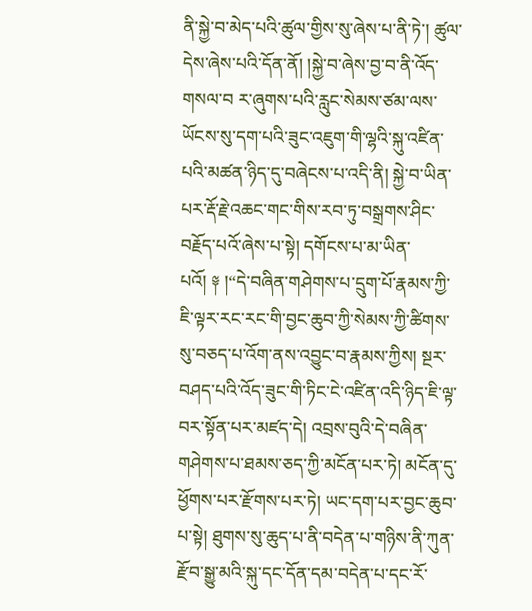ནི་སྐྱེ་བ་མེད་པའི་ཚུལ་གྱིས་སུ་ཞེས་པ་ནི་ཏེ་། ཚུལ་དེས་ཞེས་པའི་དོན་ནོ། །སྐྱེ་བ་ཞེས་བྱ་བ་ནི་འོད་གསལ་བ ར་ཞུགས་པའི་རླུང་སེམས་ཙམ་ལས་ཡོངས་སུ་དག་པའི་ཟུང་འཇུག་གི་ལྷའི་སྐུ་འཛིན་པའི་མཚན་ཉིད་དུ་བཞེངས་པ་འདི་ནི། སྐྱེ་བ་ཡིན་པར་རྡོ་རྗེ་འཆང་གང་གིས་རབ་ཏུ་བསྒྲགས་ཤིང་བརྗོད་པའོ་ཞེས་པ་སྟེ། དགོངས་པ་མ་ཡིན་པའོ། ༈ །“དེ་བཞིན་གཤེགས་པ་དྲུག་པོ་རྣམས་ཀྱི་ཇི་ལྟར་རང་རང་གི་བྱང་ཆུབ་ཀྱི་སེམས་ཀྱི་ཚིགས་སུ་བཅད་པ་འོག་ནས་འབྱུང་བ་རྣམས་ཀྱིས། སྔར་བཤད་པའི་འོད་ཟུང་གི་ཏིང་ངེ་འཛིན་འདི་ཉིད་ཇི་ལྟ་བར་སྟོན་པར་མཛད་དེ། འབྲས་བུའི་དེ་བཞིན་གཤེགས་པ་ཐམས་ཅད་ཀྱི་མངོན་པར་ཏེ། མངོན་དུ་ཕྱོགས་པར་རྫོགས་པར་ཏེ། ཡང་དག་པར་བྱང་ཆུབ་པ་སྟེ། ཐུགས་སུ་ཆུད་པ་ནི་བདེན་པ་གཉིས་ནི་ཀུན་རྫོབ་སྒྱུ་མའི་སྐུ་དང་དོན་དམ་བདེན་པ་དང་རོ་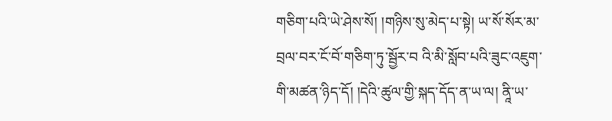གཅིག་པའི་ཡེ་ཤེས་སོ། །གཉིས་སུ་མེད་པ་སྟེ། ཡ་སོ་སོར་མ་བྲལ་བར་ངོ་བོ་གཅིག་ཏུ་སྦྱོར་བ འི་མི་སློབ་པའི་ཟུང་འཇུག་གི་མཚན་ཉིད་དོ། །དེའི་ཚུལ་གྱི་སྐད་དོད་ན་ཡ་ལ། ནཱི་ཡ་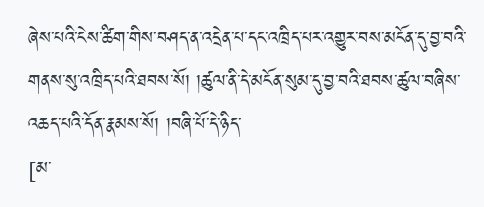ཞེས་པའི་ངེས་ཚིག་གིས་བཤད་ན་འདྲེན་པ་དང་འཁྲིད་པར་འགྱུར་བས་མངོན་དུ་བྱ་བའི་གནས་སུ་འཁྲིད་པའི་ཐབས་སོ། །ཚུལ་ནི་དེ་མངོན་སུམ་དུ་བྱ་བའི་ཐབས་ཚུལ་བཞིས་འཆད་པའི་དོན་རྣམས་སོ། །བཞི་པོ་དེ་ཉིད་
[མ་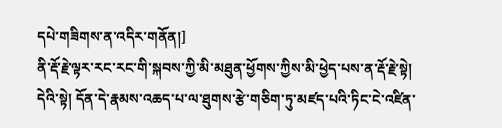དཔེ་གཟིགས་ན་འདིར་གནོན།]
ནི་རྡོ་རྗེ་ལྟར་རང་རང་གི་སྐབས་ཀྱི་མི་མཐུན་ཕྱོགས་ཀྱིས་མི་ཕྱེད་པས་ན་རྡོ་རྗེ་སྟེ། དེའི་སྟེ། དོན་དེ་རྣམས་འཆད་པ་ལ་ཐུགས་རྩེ་གཅིག་ཏུ་མཛད་པའི་ཏིང་ངེ་འཛིན་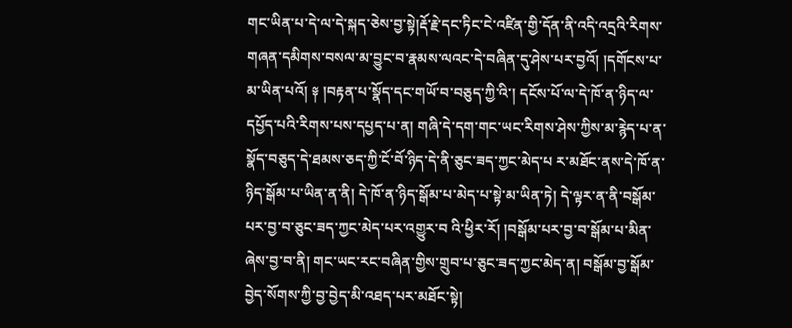གང་ཡིན་པ་དེ་ལ་དེ་སྐད་ཅེས་བྱ་སྟེ།རྡོ་རྗེ་དང་ཏིང་ངེ་འཛིན་གྱི་དོན་ནི་འདི་འདྲའི་རིགས་གཞན་དམིགས་བསལ་མ་བྱུང་བ་རྣམས་ལའང་དེ་བཞིན་དུ་ཤེས་པར་བྱའོ། །དགོངས་པ་མ་ཡིན་པའོ། ༈ །བརྟན་པ་སྣོད་དང་གཡོ་བ་བཅུད་ཀྱི་འི་། དངོས་པོ་ལ་དེ་ཁོ་ན་ཉིད་ལ་དཔྱོད་པའི་རིགས་པས་དཔྱད་པ་ན། གཞི་དེ་དག་གང་ཡང་རིགས་ཤེས་ཀྱིས་མ་རྙེད་པ་ན་སྣོད་བཅུད་དེ་ཐམས་ཅད་ཀྱི་ངོ་བོ་ཉིད་དེ་ནི་ཅུང་ཟད་ཀྱང་མེད་པ ར་མཐོང་ནས་དེ་ཁོ་ན་ཉིད་སྒོམ་པ་ཡིན་ན་ནི། དེ་ཁོ་ན་ཉིད་སྒོམ་པ་མེད་པ་སྟེ་མ་ཡིན་ཏེ། དེ་ལྟར་ན་ནི་བསྒོམ་པར་བྱ་བ་ཅུང་ཟད་ཀྱང་མེད་པར་འགྱུར་བ འི་ཕྱིར་རོ། །བསྒོམ་པར་བྱ་བ་སྒོམ་པ་མིན་ཞེས་བྱ་བ་ནི། གང་ཡང་རང་བཞིན་གྱིས་གྲུབ་པ་ཅུང་ཟད་ཀྱང་མེད་ན། བསྒོམ་བྱ་སྒོམ་བྱེད་སོགས་ཀྱི་བྱ་བྱེད་མི་འཐད་པར་མཐོང་སྟེ།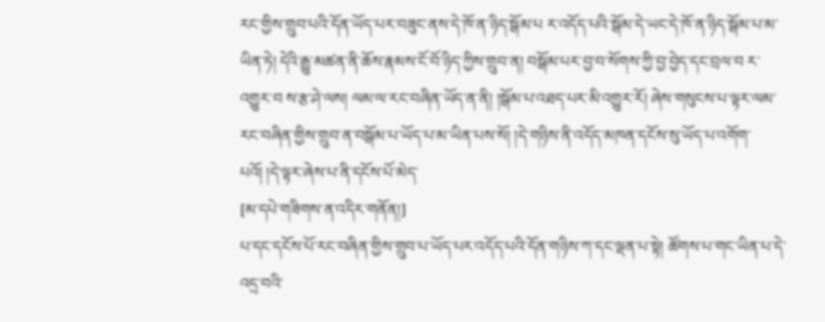རང་གྱིས་གྲུབ་པའི་དོན་ཡོད་པར་བཟུང་ནས་དེ་ཁོ་ན་ཉིད་སྒོམ་པ ར་འདོད་པའི་སྒོམ་དེ་ཡང་དེ་ཁོ་ན་ཉིད་སྒོམ་པ་མ་ཡིན་ཏེ། དེའི་རྒྱུ་མཚན་ནི་ཆོས་རྣམས་ངོ་བོ་ཉིད་ཀྱིས་གྲུབ་ན། བསྒོམ་པར་བྱ་བ་སོགས་ཀྱི་བྱ་བྱེད་དང་བྲལ་བ ར་འགྱུར་བ ས་རྩ་ཤེ་ལས། ལམ་ལ་རང་བཞིན་ཡོད་ན་ནི། །སྒོམ་པ་འཐད་པར་མི་འགྱུར་རོ། ཞེས་གསུངས་པ་ལྟར་ལམ་རང་བཞིན་གྱིས་གྲུབ་ན་བསྒོམ་པ་ཡོད་པ་མ་ཡིན་པས་སོ། །དེ་གཉིས་ནི་འདོད་མཁན་དངོས་སུ་ཡོད་པ་འགོག་པའོ། །དེ་ལྟར་ཞེས་པ་ནི་དངོས་པོ་མེད་
[མ་དཔེ་གཟིགས་ན་འདིར་གནོན།]
པ་དང་དངོས་པོ་རང་བཞིན་གྱིས་གྲུབ་པ་ཡོད་པར་འདོད་པའི་དོན་གཉིས་ཀ་དང་ལྡན་པ་སྟེ། ཚོགས་པ་གང་ཡིན་པ་དེ་འདྲ་བའི་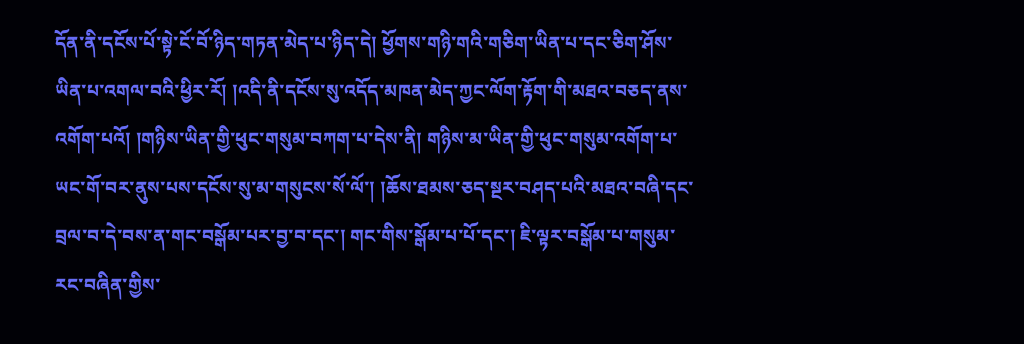དོན་ནི་དངོས་པོ་སྟེ་ངོ་བོ་ཉིད་གཏན་མེད་པ་ཉིད་དེ། ཕྱོགས་གཉི་གའི་གཅིག་ཡིན་པ་དང་ཅིག་ཤོས་ཡིན་པ་འགལ་བའི་ཕྱིར་རོ། །འདི་ནི་དངོས་སུ་འདོད་མཁན་མེད་ཀྱང་ལོག་རྟོག་གི་མཐའ་བཅད་ནས་འགོག་པའོ། །གཉིས་ཡིན་གྱི་ཕུང་གསུམ་བཀག་པ་དེས་ནི། གཉིས་མ་ཡིན་གྱི་ཕུང་གསུམ་འགོག་པ་ཡང་གོ་བར་ནུས་པས་དངོས་སུ་མ་གསུངས་སོ་ལོ་། །ཆོས་ཐམས་ཅད་སྔར་བཤད་པའི་མཐའ་བཞི་དང་བྲལ་བ་དེ་བས་ན་གང་བསྒོམ་པར་བྱ་བ་དང་། གང་གིས་སྒོམ་པ་པོ་དང་། ཇི་ལྟར་བསྒོམ་པ་གསུམ་རང་བཞིན་གྱིས་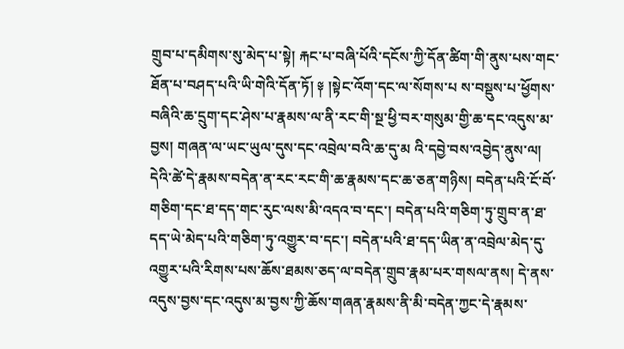གྲུབ་པ་དམིགས་སུ་མེད་པ་སྟེ། རྐང་པ་བཞི་པོའི་དངོས་ཀྱི་དོན་ཚིག་གི་ནུས་པས་གང་ཐོན་པ་བཤད་པའི་ཡི་གེའི་དོན་ཏོ། ༈ །སྟེང་འོག་དང་ལ་སོགས་པ ས་བསྡུས་པ་ཕྱོགས་བཞིའི་ཆ་དྲུག་དང་ཤེས་པ་རྣམས་ལ་ནི་རང་གི་སྔ་ཕྱི་བར་གསུམ་གྱི་ཆ་དང་འདུས་མ་བྱས། གཞན་ལ་ཡང་ཡུལ་དུས་དང་འབྲེལ་བའི་ཆ་དུ་མ འི་དབྱེ་བས་འབྱེད་ནུས་ལ། དེའི་ཚེ་དེ་རྣམས་བདེན་ན་རང་རང་གི་ཆ་རྣམས་དང་ཆ་ཅན་གཉིས། བདེན་པའི་ངོ་བོ་གཅིག་དང་ཐ་དད་གང་རུང་ལས་མི་འདའ་བ་དང་། བདེན་པའི་གཅིག་ཏུ་གྲུབ་ན་ཐ་དད་ཡེ་མེད་པའི་གཅིག་ཏུ་འགྱུར་བ་དང་། བདེན་པའི་ཐ་དད་ཡིན་ན་འབྲེལ་མེད་དུ་འགྱུར་པའི་རིགས་པས་ཆོས་ཐམས་ཅད་ལ་བདེན་གྲུབ་རྣམ་པར་གསལ་ནས། དེ་ནས་འདུས་བྱས་དང་འདུས་མ་བྱས་ཀྱི་ཆོས་གཞན་རྣམས་ནི་མི་བདེན་ཀྱང་དེ་རྣམས་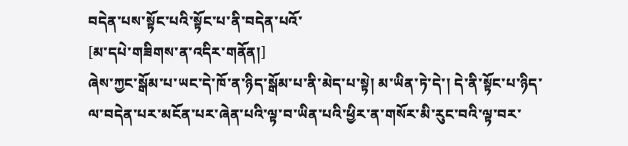བདེན་པས་སྟོང་པའི་སྟོང་པ་ནི་བདེན་པའོ་
[མ་དཔེ་གཟིགས་ན་འདིར་གནོན།]
ཞེས་ཀྱང་སྒོམ་པ་ཡང་དེ་ཁོ་ན་ཉིད་སྒོམ་པ་ནི་མེད་པ་སྟེ། མ་ཡིན་ཏེ་དེ་། དེ་ནི་སྟོང་པ་ཉིད་ལ་བདེན་པར་མངོན་པར་ཞེན་པའི་ལྟ་བ་ཡིན་པའི་ཕྱིར་ན་གསོར་མི་རུང་བའི་ལྟ་བར་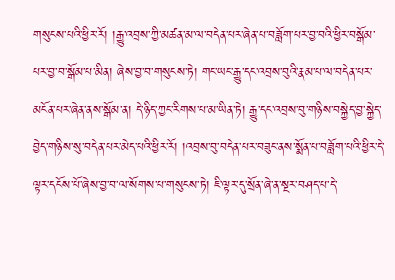གསུངས་པའི་ཕྱིར་རོ། །རྒྱུ་འབྲས་ཀྱི་མཚན་མ་ལ་བདེན་པར་ཞེན་པ་བཟློག་པར་བྱ་བའི་ཕྱིར་བསྒོམ་པར་བྱ་བ་སྒོམ་པ་མིན། ཞེས་བྱ་བ་གསུངས་ཏེ། གང་ཡང་རྒྱུ་དང་འབྲས་བུའི་རྣམ་པ་ལ་བདེན་པར་མངོན་པར་ཞེན་ནས་སྒོམ་ན། དེ་ཉིད་ཀྱང་རིགས་པ་མ་ཡིན་ཏེ། རྒྱུ་དང་འབྲས་བུ་གཉིས་བསྐྱེད་བྱ་སྐྱེད་བྱེད་གཉིས་སུ་བདེན་པར་མེད་པའི་ཕྱིར་རོ། །འབྲས་བུ་བདེན་པར་བཟུང་ནས་སྨོན་པ་བཟློག་པའི་ཕྱིར་དེ་ལྟར་དངོས་པོ་ཞེས་བྱ་བ་ལ་སོགས་པ་གསུངས་ཏེ། ཇི་ལྟར་དུ་སྲོན་ཞེ་ན་སྔར་བཤད་པ་དེ་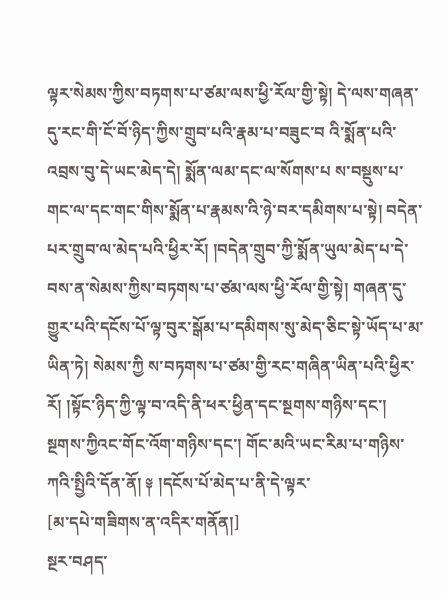ལྟར་སེམས་ཀྱིས་བཏགས་པ་ཙམ་ལས་ཕྱི་རོལ་གྱི་སྟེ། དེ་ལས་གཞན་དུ་རང་གི་ངོ་བོ་ཉིད་ཀྱིས་གྲུབ་པའི་རྣམ་པ་བཟུང་བ འི་སྨོན་པའི་འབྲས་བུ་དེ་ཡང་མེད་དེ། སྨོན་ལམ་དང་ལ་སོགས་པ ས་བསྡུས་པ་གང་ལ་དང་གང་གིས་སྨོན་པ་རྣམས་འི་ཉེ་བར་དམིགས་པ་སྟེ། བདེན་པར་གྲུབ་ལ་མེད་པའི་ཕྱིར་རོ། །བདེན་གྲུབ་ཀྱི་སྨོན་ཡུལ་མེད་པ་དེ་བས་ན་སེམས་ཀྱིས་བཏགས་པ་ཙམ་ལས་ཕྱི་རོལ་གྱི་སྟེ། གཞན་དུ་གྱུར་པའི་དངོས་པོ་ལྟ་བུར་སྒོམ་པ་དམིགས་སུ་མེད་ཅིང་སྟེ་ཡོད་པ་མ་ཡིན་ཏེ། སེམས་ཀྱི ས་བཏགས་པ་ཙམ་གྱི་རང་གཞིན་ཡིན་པའི་ཕྱིར་རོ། །སྟོང་ཉིད་ཀྱི་ལྟ་བ་འདི་ནི་ཕར་ཕྱིན་དང་སྔགས་གཉིས་དང་། སྔགས་ཀྱིའང་གོང་འོག་གཉིས་དང་། གོང་མའི་ཡང་རིམ་པ་གཉིས་ཀའི་སྤྱིའི་དོན་ནོ། ༈ །དངོས་པོ་མེད་པ་ནི་དེ་ལྟར་
[མ་དཔེ་གཟིགས་ན་འདིར་གནོན།]
སྔར་བཤད་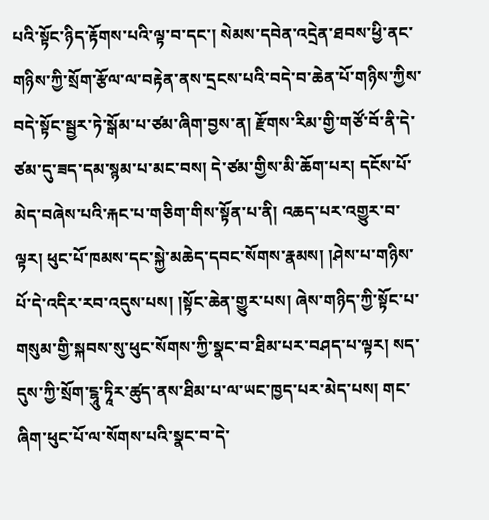པའི་སྟོང་ཉིད་རྟོགས་པའི་ལྟ་བ་དང་། སེམས་དབེན་འདྲེན་ཐབས་ཕྱི་ནང་གཉིས་ཀྱི་སྲོག་རྩོལ་ལ་བརྟེན་ནས་དྲངས་པའི་བདེ་བ་ཆེན་པོ་གཉིས་ཀྱིས་བདེ་སྟོང་སྦྱར་ཏེ་སྒོམ་པ་ཙམ་ཞིག་བྱས་ན། རྫོགས་རིམ་གྱི་གཙོ་བོ་ནི་དེ་ཙམ་དུ་ཟད་དམ་སྙམ་པ་མང་བས། དེ་ཙམ་གྱིས་མི་ཆོག་པར། དངོས་པོ་མེད་བཞེས་པའི་རྐང་པ་གཅིག་གིས་སྟོན་པ་ནི། འཆད་པར་འགྱུར་བ་ལྟར། ཕུང་པོ་ཁམས་དང་སྐྱེ་མཆེད་དབང་སོགས་རྣམས། །ཤེས་པ་གཉིས་པོ་དེ་འདིར་རབ་འདུས་པས། །སྟོང་ཆེན་གྱུར་པས། ཞེས་གཉིད་ཀྱི་སྟོང་པ་གསུམ་གྱི་སྐབས་སུ་ཕུང་སོགས་ཀྱི་སྣང་བ་ཐིམ་པར་བཤད་པ་ལྟར། སད་དུས་ཀྱི་སྲོག་ངྷཱུ་ཏཱིར་ཚུད་ནས་ཐིམ་པ་ལ་ཡང་ཁྱད་པར་མེད་པས། གང་ཞིག་ཕུང་པོ་ལ་སོགས་པའི་སྣང་བ་དེ་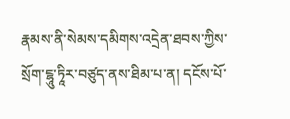རྣམས་ནི་སེམས་དམིགས་འདྲེན་ཐབས་ཀྱིས་སྲོག་ངྷཱུ་ཏཱིར་བཙུད་ནས་ཐིམ་པ་ན། དངོས་པོ་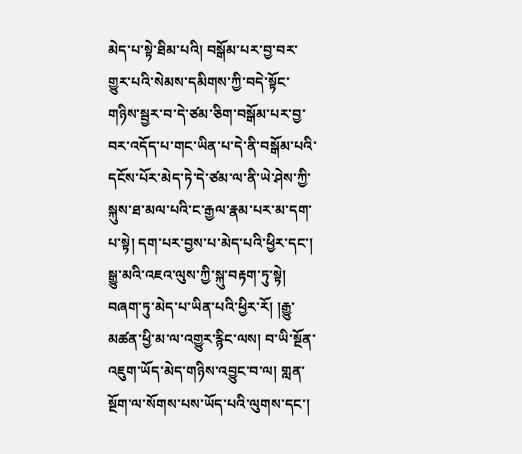མེད་པ་སྟེ་ཐིམ་པའི། བསྒོམ་པར་བྱ་བར་གྱུར་པའི་སེམས་དམིགས་ཀྱི་བདེ་སྟོང་གཉིས་སྦྱར་བ་དེ་ཙམ་ཅིག་བསྒོམ་པར་བྱ་བར་འདོད་པ་གང་ཡིན་པ་དེ་ནི་བསྒོམ་པའི་དངོས་པོར་མེད་ཏེ་དེ་ཙམ་ལ་ནི་ཡེ་ཤེས་ཀྱི་སྐུས་ཐ་མལ་པའི་ང་རྒྱལ་རྣམ་པར་མ་དག་པ་སྟེ། དག་པར་བྱས་པ་མེད་པའི་ཕྱིར་དང་། སྒྱུ་མའི་འཇའ་ལུས་ཀྱི་སྐུ་བརྟག་ཏུ་སྟེ། བཞག་ཏུ་མེད་པ་ཡིན་པའི་ཕྱིར་རོ། །རྒྱུ་མཚན་ཕྱི་མ་ལ་འགྱུར་རྙིང་ལས། བ་ཡི་སྔོན་འཇུག་ཡོད་མེད་གཉིས་འབྱུང་བ་ལ། གླན་སྔོག་ལ་སོགས་པས་ཡོད་པའི་ལུགས་དང་།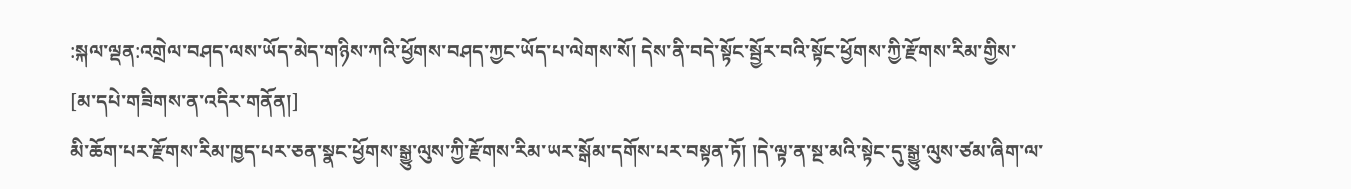:སྐལ་ལྡན:འགྲེལ་བཤད་ལས་ཡོད་མེད་གཉིས་ཀའི་ཕྱོགས་བཤད་ཀྱང་ཡོད་པ་ལེགས་སོ། དེས་ནི་བདེ་སྟོང་སྦྱོར་བའི་སྟོང་ཕྱོགས་ཀྱི་རྫོགས་རིམ་གྱིས་
[མ་དཔེ་གཟིགས་ན་འདིར་གནོན།]
མི་ཆོག་པར་རྫོགས་རིམ་ཁྱད་པར་ཅན་སྣང་ཕྱོགས་སྒྱུ་ལུས་ཀྱི་རྫོགས་རིམ་ཡར་སྒོམ་དགོས་པར་བསྟན་ཏོ། །དེ་ལྟ་ན་སྔ་མའི་སྟེང་དུ་སྒྱུ་ལུས་ཙམ་ཞིག་ལ་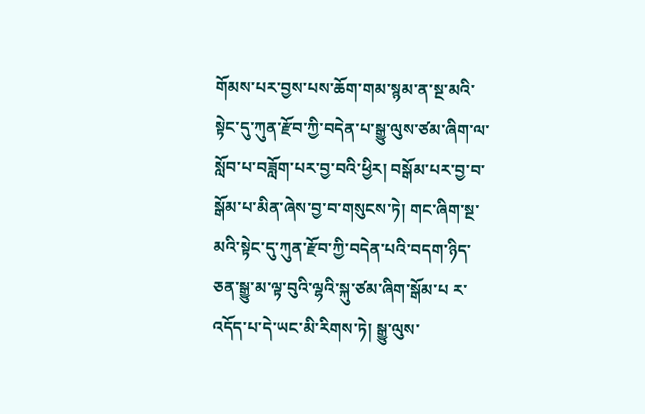གོམས་པར་བྱས་པས་ཆོག་གམ་སྙམ་ན་སྔ་མའི་སྟེང་དུ་ཀུན་རྫོབ་ཀྱི་བདེན་པ་སྒྱུ་ལུས་ཙམ་ཞིག་ལ་སློབ་པ་བཟློག་པར་བྱ་བའི་ཕྱིར། བསྒོམ་པར་བྱ་བ་སྒོམ་པ་མིན་ཞེས་བྱ་བ་གསུངས་ཏེ། གང་ཞིག་སྔ་མའི་སྟེང་དུ་ཀུན་རྫོབ་ཀྱི་བདེན་པའི་བདག་ཉིད་ཅན་སྒྱུ་མ་ལྟ་བུའི་ལྷའི་སྐུ་ཙམ་ཞིག་སྒོམ་པ ར་འདོད་པ་དེ་ཡང་མི་རིགས་ཏེ། སྒྱུ་ལུས་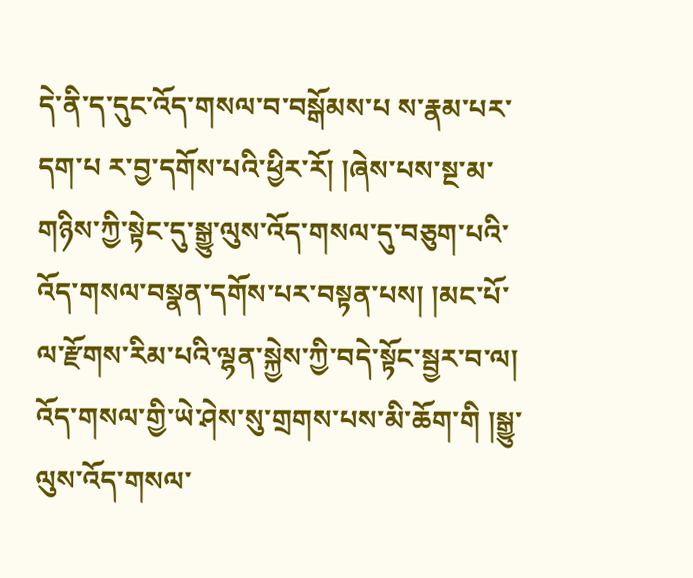དེ་ནི་ད་དུང་འོད་གསལ་བ་བསྒོམས་པ ས་རྣམ་པར་དག་པ ར་བྱ་དགོས་པའི་ཕྱིར་རོ། །ཞེས་པས་སྔ་མ་གཉིས་ཀྱི་སྟེང་དུ་སྒྱུ་ལུས་འོད་གསལ་དུ་བཅུག་པའི་འོད་གསལ་བསྣན་དགོས་པར་བསྟན་པས། །མང་པོ་ལ་རྫོགས་རིམ་པའི་ལྷན་སྐྱེས་ཀྱི་བདེ་སྟོང་སྦྱར་བ་ལ། འོད་གསལ་གྱི་ཡེ་ཤེས་སུ་གྲགས་པས་མི་ཆོག་གི །སྒྱུ་ལུས་འོད་གསལ་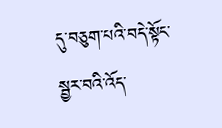དུ་བཅུག་པའི་བདེ་སྟོང་སྦྱར་བའི་འོད་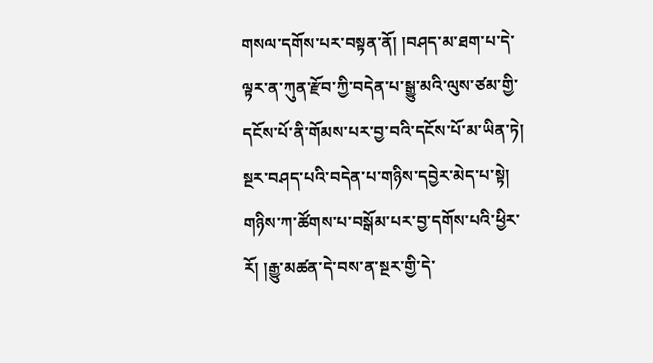གསལ་དགོས་པར་བསྟན་ནོ། །བཤད་མ་ཐག་པ་དེ་ལྟར་ན་ཀུན་རྫོབ་ཀྱི་བདེན་པ་སྒྱུ་མའི་ལུས་ཙམ་གྱི་དངོས་པོ་ནི་གོམས་པར་བྱ་བའི་དངོས་པོ་མ་ཡིན་ཏེ། སྔར་བཤད་པའི་བདེན་པ་གཉིས་དབྱེར་མེད་པ་སྟེ། གཉིས་ཀ་ཚོགས་པ་བསྒོམ་པར་བྱ་དགོས་པའི་ཕྱིར་རོ། །རྒྱུ་མཚན་དེ་བས་ན་སྔར་གྱི་དེ་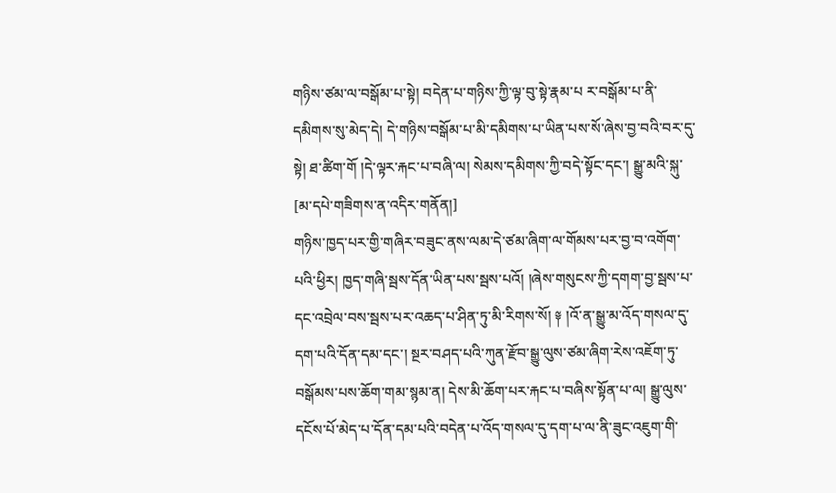གཉིས་ཙམ་ལ་བསྒོམ་པ་སྟེ། བདེན་པ་གཉིས་ཀྱི་ལྟ་བུ་སྟེ་རྣམ་པ ར་བསྒོམ་པ་ནི་དམིགས་སུ་མེད་དེ། དེ་གཉིས་བསྒོམ་པ་མི་དམིགས་པ་ཡིན་པས་སོ་ཞེས་བྱ་བའི་བར་དུ་སྟེ། ཐ་ཚིག་གོ །དེ་ལྟར་རྐང་པ་བཞི་ལ། སེམས་དམིགས་ཀྱི་བདེ་སྟོང་དང་། སྒྱུ་མའི་སྐུ་
[མ་དཔེ་གཟིགས་ན་འདིར་གནོན།]
གཉིས་ཁྱད་པར་གྱི་གཞིར་བཟུང་ནས་ལམ་དེ་ཙམ་ཞིག་ལ་གོམས་པར་བྱ་བ་འགོག་པའི་ཕྱིར། ཁྱད་གཞི་སྦས་དོན་ཡིན་པས་སྦས་པའོ། །ཞེས་གསུངས་ཀྱི་དགག་བྱ་སྦས་པ་དང་འབྲེལ་བས་སྦས་པར་འཆད་པ་ཤིན་ཏུ་མི་རིགས་སོ། ༈ །འོ་ན་སྒྱུ་མ་འོད་གསལ་དུ་དག་པའི་དོན་དམ་དང་། སྔར་བཤད་པའི་ཀུན་རྫོབ་སྒྱུ་ལུས་ཙམ་ཞིག་རེས་འཇོག་ཏུ་བསྒོམས་པས་ཆོག་གམ་སྙམ་ན། དེས་མི་ཆོག་པར་རྐང་པ་བཞིས་སྟོན་པ་ལ། སྒྱུ་ལུས་དངོས་པོ་མེད་པ་དོན་དམ་པའི་བདེན་པ་འོད་གསལ་དུ་དག་པ་ལ་ནི་ཟུང་འཇུག་གི་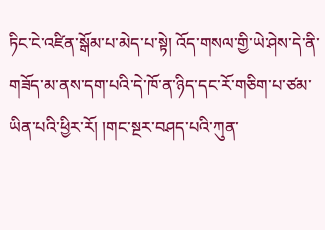ཏིང་ངེ་འཛིན་སྒོམ་པ་མེད་པ་སྟེ། འོད་གསལ་གྱི་ཡེ་ཤེས་དེ་ནི་གཟོད་མ་ནས་དག་པའི་དེ་ཁོ་ན་ཉིད་དང་རོ་གཅིག་པ་ཙམ་ཡིན་པའི་ཕྱིར་རོ། །གང་སྔར་བཤད་པའི་ཀུན་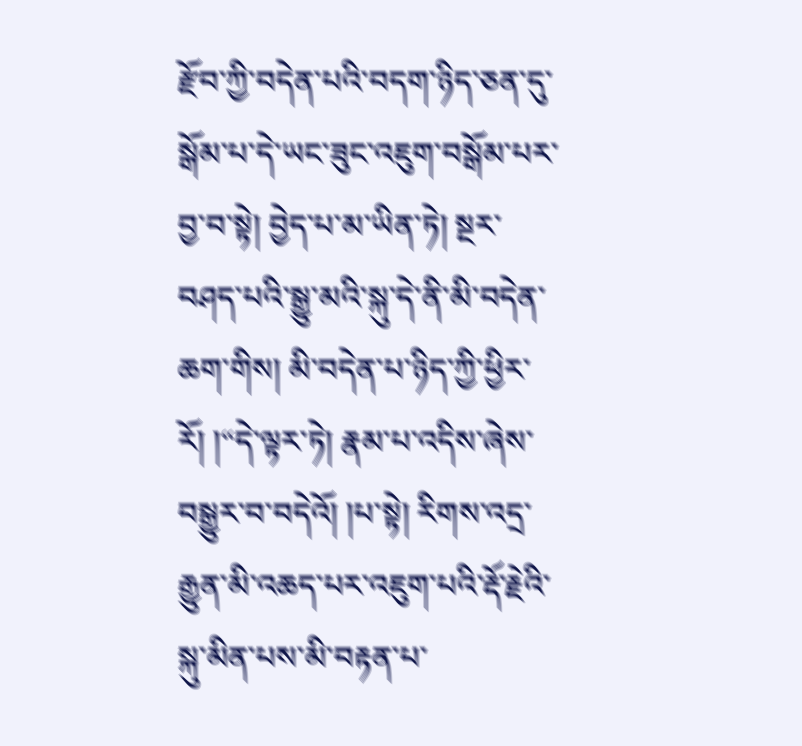རྫོབ་ཀྱི་བདེན་པའི་བདག་ཉིད་ཅན་དུ་སྒོམ་པ་དེ་ཡང་ཟུང་འཇུག་བསྒོམ་པར་བྱ་བ་སྟེ། བྱེད་པ་མ་ཡིན་ཏེ། སྔར་བཤད་པའི་སྒྱུ་མའི་སྐུ་དེ་ནི་མི་བདེན་ཆག་གིས། མི་བདེན་པ་ཉིད་ཀྱི་ཕྱིར་རོ། །“དེ་ལྟར་ཏེ། རྣམ་པ་འདིས་ཞེས་བསྒྱུར་བ་བདེའོ། །པ་སྟེ། རིགས་འདྲ་རྒྱུན་མི་འཆད་པར་འཇུག་པའི་རྡོ་རྗེའི་སྐུ་མིན་པས་མི་བརྟན་པ་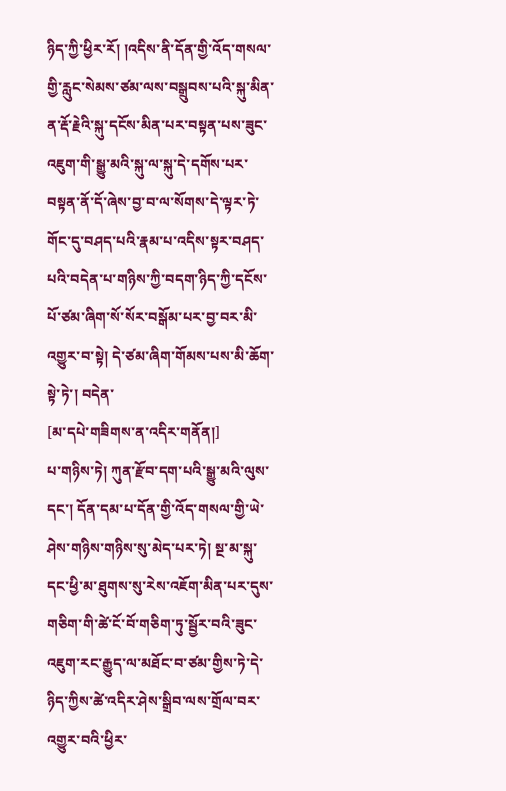ཉིད་ཀྱི་ཕྱིར་རོ། །འདིས་ནི་དོན་གྱི་འོད་གསལ་གྱི་རླུང་སེམས་ཙམ་ལས་བསྒྲུབས་པའི་སྐུ་མིན་ན་རྡོ་རྗེའི་སྐུ་དངོས་མིན་པར་བསྟན་པས་ཟུང་འཇུག་གི་སྒྱུ་མའི་སྐུ་ལ་སྐུ་དེ་དགོས་པར་བསྟན་ནོ་དོ་ཞེས་བྱ་བ་ལ་སོགས་དེ་ལྟར་ཏེ་གོང་དུ་བཤད་པའི་རྣམ་པ་འདིས་སྟར་བཤད་པའི་བདེན་པ་གཉིས་ཀྱི་བདག་ཉིད་ཀྱི་དངོས་པོ་ཙམ་ཞིག་སོ་སོར་བསྒོམ་པར་བྱ་བར་མི་འགྱུར་བ་སྟེ། དེ་ཙམ་ཞིག་གོམས་པས་མི་ཆོག་སྟེ་ཏེ་། བདེན་
[མ་དཔེ་གཟིགས་ན་འདིར་གནོན།]
པ་གཉིས་ཏེ། ཀུན་རྫོབ་དག་པའི་སྒྱུ་མའི་ལུས་དང་། དོན་དམ་པ་དོན་གྱི་འོད་གསལ་གྱི་ཡེ་ཤེས་གཉིས་གཉིས་སུ་མེད་པར་ཏེ། སྔ་མ་སྐུ་དང་ཕྱི་མ་ཐུགས་སུ་རེས་འཇོག་མིན་པར་དུས་གཅིག་གི་ཚེ་ངོ་བོ་གཅིག་ཏུ་སྦྱོར་བའི་ཟུང་འཇུག་རང་རྒྱུད་ལ་མཐོང་བ་ཙམ་གྱིས་ཏེ་དེ་ཉིད་ཀྱིས་ཚེ་འདིར་ཤེས་སྒྲིབ་ལས་གྲོལ་བར་འགྱུར་བའི་ཕྱིར་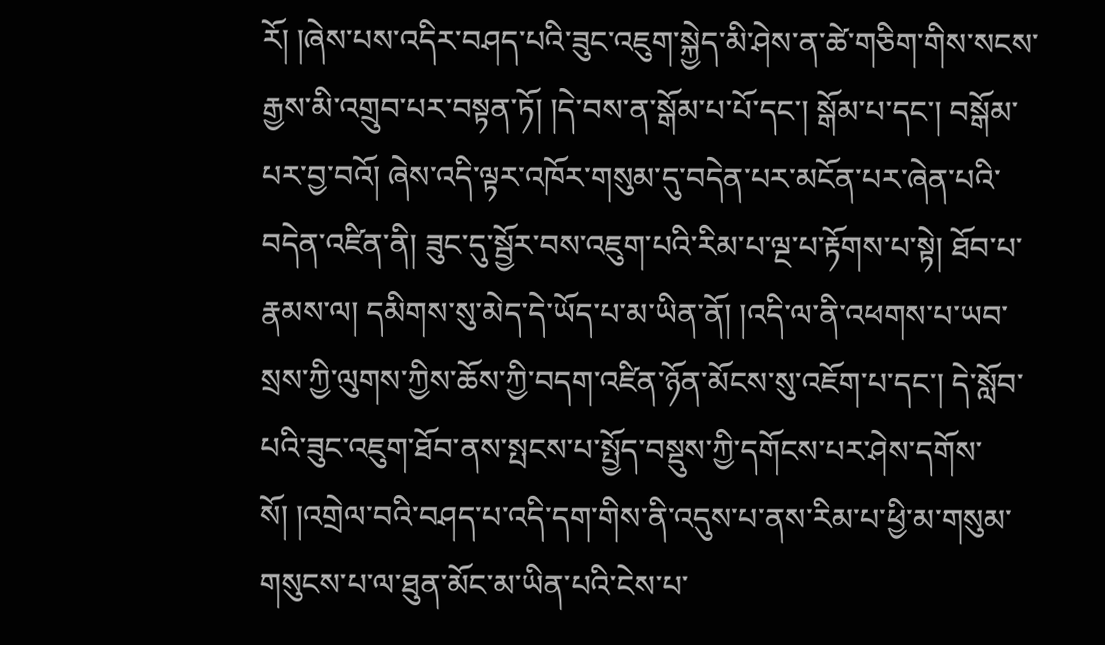རོ། །ཞེས་པས་འདིར་བཤད་པའི་ཟུང་འཇུག་སྐྱེད་མི་ཤེས་ན་ཚེ་གཅིག་གིས་སངས་རྒྱས་མི་འགྲུབ་པར་བསྟན་ཏོ། །དེ་བས་ན་སྒོམ་པ་པོ་དང་། སྒོམ་པ་དང་། བསྒོམ་པར་བྱ་བའོ། ཞེས་འདི་ལྟར་འཁོར་གསུམ་དུ་བདེན་པར་མངོན་པར་ཞེན་པའི་བདེན་འཛིན་ནི། ཟུང་དུ་སྦྱོར་བས་འཇུག་པའི་རིམ་པ་ལྔ་པ་རྟོགས་པ་སྟེ། ཐོབ་པ་རྣམས་ལ། དམིགས་སུ་མེད་དེ་ཡོད་པ་མ་ཡིན་ནོ། །འདི་ལ་ནི་འཕགས་པ་ཡབ་སྲས་ཀྱི་ལུགས་ཀྱིས་ཆོས་ཀྱི་བདག་འཛིན་ཉོན་མོངས་སུ་འཇོག་པ་དང་། དེ་སློབ་པའི་ཟུང་འཇུག་ཐོབ་ནས་སྤངས་པ་སྤྱོད་བསྡུས་ཀྱི་དགོངས་པར་ཤེས་དགོས་སོ། །འགྲེལ་བའི་བཤད་པ་འདི་དག་གིས་ནི་འདུས་པ་ནས་རིམ་པ་ཕྱི་མ་གསུམ་གསུངས་པ་ལ་ཐུན་མོང་མ་ཡིན་པའི་ངེས་པ་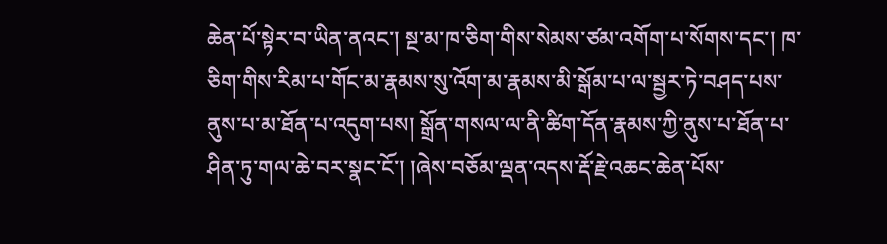ཆེན་པོ་སྟེར་བ་ཡིན་ནའང་། སྔ་མ་ཁ་ཅིག་གིས་སེམས་ཙམ་འགོག་པ་སོགས་དང་། ཁ་ཅིག་གིས་རིམ་པ་གོང་མ་རྣམས་སུ་འོག་མ་རྣམས་མི་སྒོམ་པ་ལ་སྦྱར་ཏེ་བཤད་པས་ནུས་པ་མ་ཐོན་པ་འདུག་པས། སྒྲོན་གསལ་ལ་ནི་ཚིག་དོན་རྣམས་ཀྱི་ནུས་པ་ཐོན་པ་ཤིན་ཏུ་གལ་ཆེ་བར་སྣང་ངོ་། །ཞེས་བཅོམ་ལྡན་འདས་རྡོ་རྗེ་འཆང་ཆེན་པོས་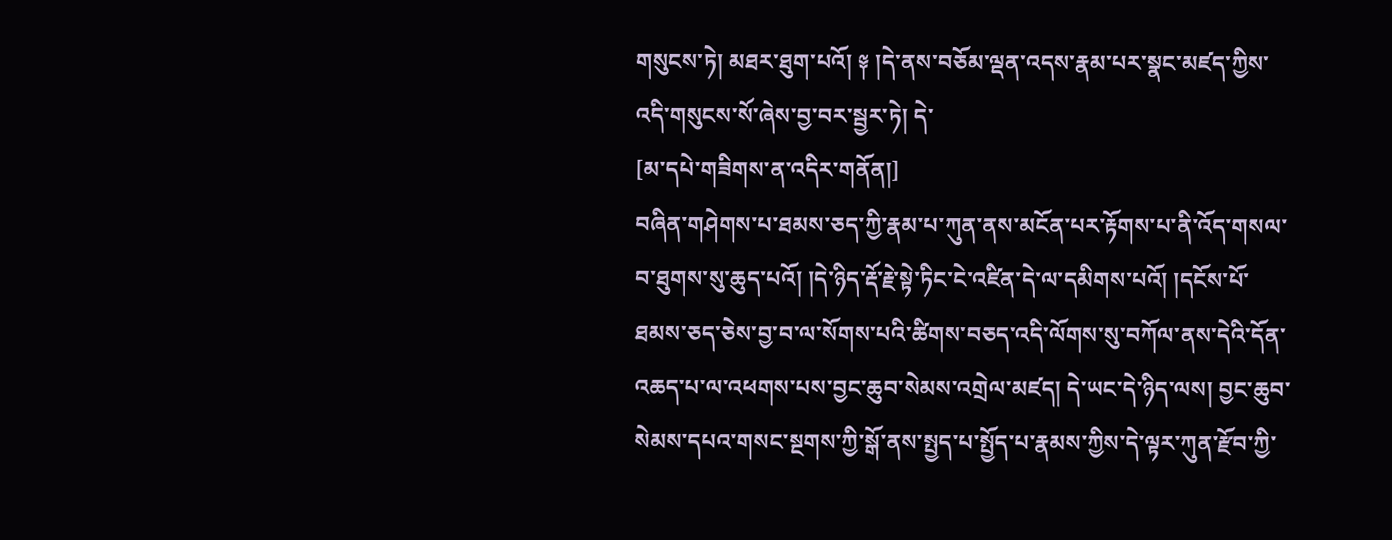གསུངས་ཏེ། མཐར་ཐུག་པའོ། ༈ །དེ་ནས་བཅོམ་ལྡན་འདས་རྣམ་པར་སྣང་མཛད་ཀྱིས་འདི་གསུངས་སོ་ཞེས་བྱ་བར་སྦྱར་ཏེ། དེ་
[མ་དཔེ་གཟིགས་ན་འདིར་གནོན།]
བཞིན་གཤེགས་པ་ཐམས་ཅད་ཀྱི་རྣམ་པ་ཀུན་ནས་མངོན་པར་རྟོགས་པ་ནི་འོད་གསལ་བ་ཐུགས་སུ་ཆུད་པའོ། །དེ་ཉིད་རྡོ་རྗེ་སྟེ་ཏིང་ངེ་འཛིན་དེ་ལ་དམིགས་པའོ། །དངོས་པོ་ཐམས་ཅད་ཅེས་བྱ་བ་ལ་སོགས་པའི་ཚིགས་བཅད་འདི་ལོགས་སུ་བཀོལ་ནས་དེའི་དོན་འཆད་པ་ལ་འཕགས་པས་བྱང་ཆུབ་སེམས་འགྲེལ་མཛད། དེ་ཡང་དེ་ཉིད་ལས། བྱང་ཆུབ་སེམས་དཔའ་གསང་སྔགས་ཀྱི་སྒོ་ནས་སྤྱད་པ་སྤྱོད་པ་རྣམས་ཀྱིས་དེ་ལྟར་ཀུན་རྫོབ་ཀྱི་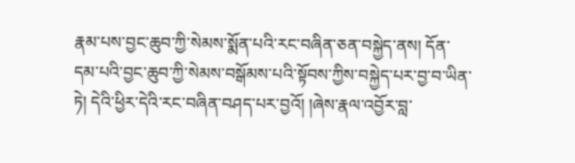རྣམ་པས་བྱང་ཆུབ་ཀྱི་སེམས་སྨོན་པའི་རང་བཞིན་ཅན་བསྐྱེད་ནས། དོན་དམ་པའི་བྱང་ཆུབ་ཀྱི་སེམས་བསྒོམས་པའི་སྟོབས་ཀྱིས་བསྐྱེད་པར་བྱ་བ་ཡིན་ཏེ། དེའི་ཕྱིར་དེའི་རང་བཞིན་བཤད་པར་བྱའོ། །ཞེས་རྣལ་འབྱོར་བླ་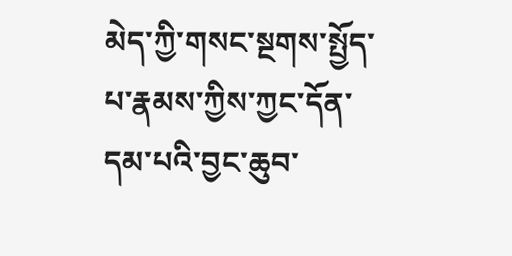མེད་ཀྱི་གསང་སྔགས་སྤྱོད་པ་རྣམས་ཀྱིས་ཀྱང་དོན་དམ་པའི་བྱང་ཆུབ་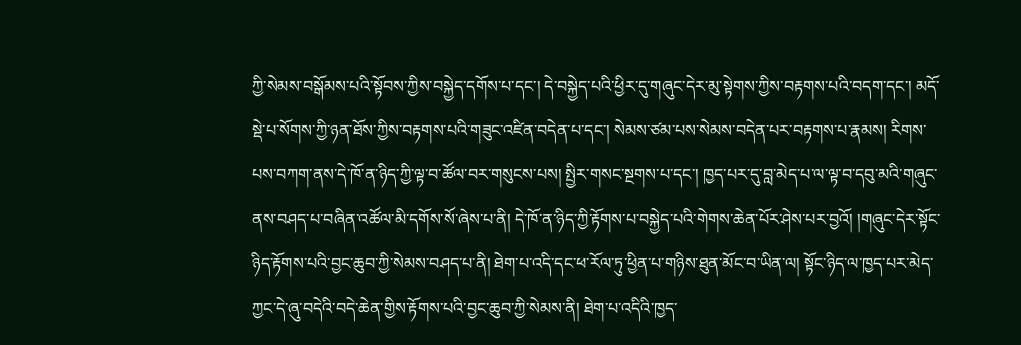ཀྱི་སེམས་བསྒོམས་པའི་སྟོབས་ཀྱིས་བསྐྱེད་དགོས་པ་དང་། དེ་བསྐྱེད་པའི་ཕྱིར་དུ་གཞུང་དེར་མུ་སྟེགས་ཀྱིས་བརྟགས་པའི་བདག་དང་། མདོ་སྡེ་པ་སོགས་ཀྱི་ཉན་ཐོས་ཀྱིས་བརྟགས་པའི་གཟུང་འཛིན་བདེན་པ་དང་། སེམས་ཙམ་པས་སེམས་བདེན་པར་བརྟགས་པ་རྣམས། རིགས་པས་བཀག་ནས་དེ་ཁོ་ན་ཉིད་ཀྱི་ལྟ་བ་ཚོལ་བར་གསུངས་པས། སྤྱིར་གསང་སྔགས་པ་དང་། ཁྱད་པར་དུ་བླ་མེད་པ་ལ་ལྟ་བ་དབུ་མའི་གཞུང་ནས་བཤད་པ་བཞིན་འཚོལ་མི་དགོས་སོ་ཞེས་པ་ནི། དེ་ཁོ་ན་ཉིད་ཀྱི་རྟོགས་པ་བསྐྱེད་པའི་གེགས་ཆེན་པོར་ཤེས་པར་བྱའོ། །གཞུང་དེར་སྟོང་ཉིད་རྟོགས་པའི་བྱང་ཆུབ་ཀྱི་སེམས་བཤད་པ་ནི། ཐེག་པ་འདི་དང་ཕ་རོལ་ཏུ་ཕྱིན་པ་གཉིས་ཐུན་མོང་བ་ཡིན་ལ། སྟོང་ཉིད་ལ་ཁྱད་པར་མེད་ཀྱང་དེ་ཞུ་བདེའི་བདེ་ཆེན་གྱིས་རྟོགས་པའི་བྱང་ཆུབ་ཀྱི་སེམས་ནི། ཐེག་པ་འདིའི་ཁྱད་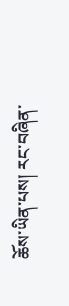ཆོས་ཡིན་པས། རང་བཞིན་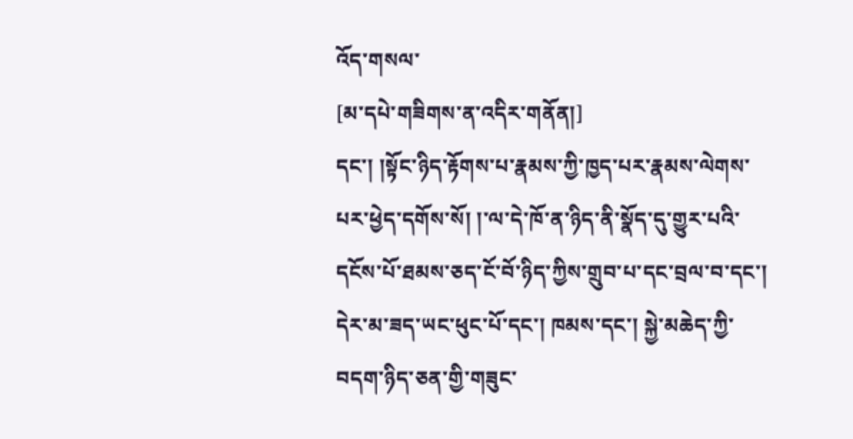འོད་གསལ་
[མ་དཔེ་གཟིགས་ན་འདིར་གནོན།]
དང་། །སྟོང་ཉིད་རྟོགས་པ་རྣམས་ཀྱི་ཁྱད་པར་རྣམས་ལེགས་པར་ཕྱེད་དགོས་སོ། །་ལ་དེ་ཁོ་ན་ཉིད་ནི་སྣོད་དུ་གྱུར་པའི་དངོས་པོ་ཐམས་ཅད་ངོ་བོ་ཉིད་ཀྱིས་གྲུབ་པ་དང་བྲལ་བ་དང་། དེར་མ་ཟད་ཡང་ཕུང་པོ་དང་། ཁམས་དང་། སྐྱེ་མཆེད་ཀྱི་བདག་ཉིད་ཅན་གྱི་གཟུང་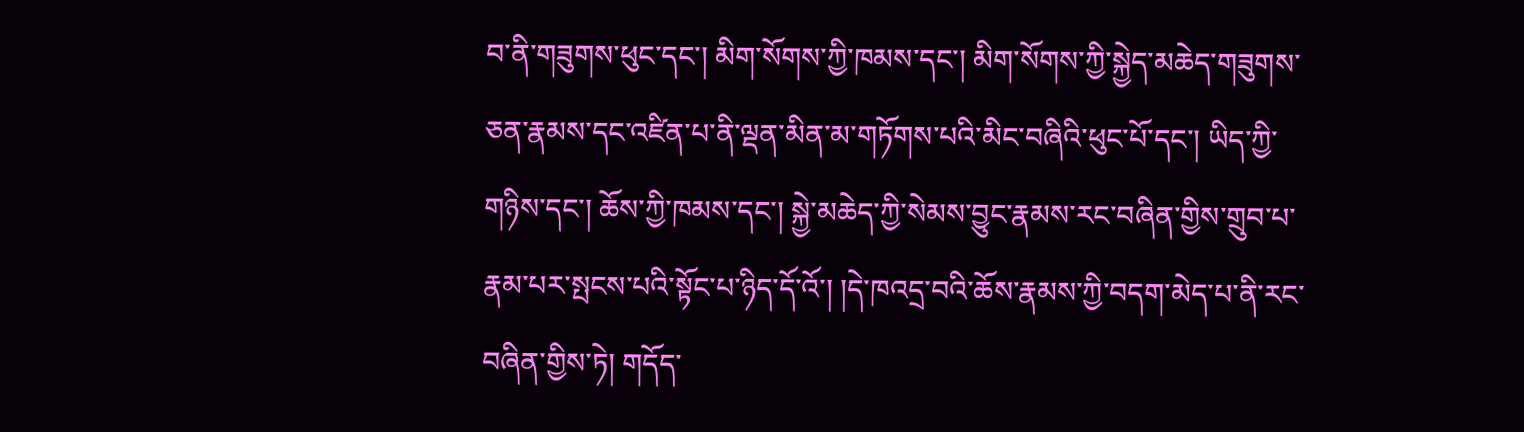བ་ནི་གཟུགས་ཕུང་དང་། མིག་སོགས་ཀྱི་ཁམས་དང་། མིག་སོགས་ཀྱི་སྐྱེད་མཆེད་གཟུགས་ཅན་རྣམས་དང་འཛིན་པ་ནི་ལྡན་མིན་མ་གཏོགས་པའི་མིང་བཞིའི་ཕུང་པོ་དང་། ཡིད་ཀྱི་གཉིས་དང་། ཆོས་ཀྱི་ཁམས་དང་། སྐྱེ་མཆེད་ཀྱི་སེམས་བྱུང་རྣམས་རང་བཞིན་གྱིས་གྲུབ་པ་རྣམ་པར་སྤངས་པའི་སྟོང་པ་ཉིད་དོ་འོ་། །དེ་ཁའདྲ་བའི་ཆོས་རྣམས་ཀྱི་བདག་མེད་པ་ནི་རང་བཞིན་གྱིས་ཏེ། གདོད་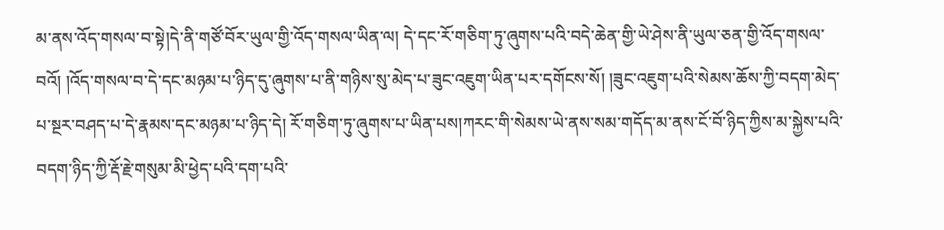མ་ནས་འོད་གསལ་བ་སྟེ།དེ་ནི་གཙོ་བོར་ཡུལ་གྱི་འོད་གསལ་ཡིན་ལ། དེ་དང་རོ་གཅིག་ཏུ་ཞུགས་པའི་བདེ་ཆེན་གྱི་ཡེ་ཤེས་ནི་ཡུལ་ཅན་གྱི་འོད་གསལ་བའོ། །འོད་གསལ་བ་དེ་དང་མཉམ་པ་ཉིད་དུ་ཞུགས་པ་ནི་གཉིས་སུ་མེད་པ་ཟུང་འཇུག་ཡིན་པར་དགོངས་སོ། །ཟུང་འཇུག་པའི་སེམས་ཆོས་ཀྱི་བདག་མེད་པ་སྔར་བཤད་པ་དེ་རྣམས་དང་མཉམ་པ་ཉིད་དེ། རོ་གཅིག་ཏུ་ཞུགས་པ་ཡིན་པས།ཀརང་གི་སེམས་ཡེ་ནས་སམ་གདོད་མ་ནས་ངོ་བོ་ཉིད་ཀྱིས་མ་སྐྱེས་པའི་བདག་ཉིད་ཀྱི་རྡོ་རྗེ་གསུམ་མི་ཕྱེད་པའི་དག་པའི་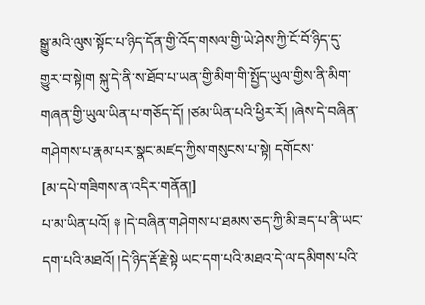སྒྱུ་མའི་ལུས་སྟོང་པ་ཉིད་དོན་གྱི་འོད་གསལ་གྱི་ཡེ་ཤེས་ཀྱི་ངོ་བོ་ཉིད་དུ་གྱུར་བ་སྟེ།ག སྐུ་དེ་ནི་ས་ཐོབ་པ་ཡན་གྱི་མིག་གི་སྤྱོད་ཡུལ་གྱིས་ནི་མིག་གཞན་གྱི་ཡུལ་ཡིན་པ་གཅོད་དོ། །ཙམ་ཡིན་པའི་ཕྱིར་རོ། །ཞེས་དེ་བཞིན་གཤེགས་པ་རྣམ་པར་སྣང་མཛད་ཀྱིས་གསུངས་པ་སྟེ། དགོངས་
[མ་དཔེ་གཟིགས་ན་འདིར་གནོན།]
པ་མ་ཡིན་པའོ། ༈ །དེ་བཞིན་གཤེགས་པ་ཐམས་ཅད་ཀྱི་མི་ཟད་པ་ནི་ཡང་དག་པའི་མཐའོ། །དེ་ཉིད་རྡོ་རྗེ་སྟེ ཡང་དག་པའི་མཐའ་དེ་ལ་དམིགས་པའི་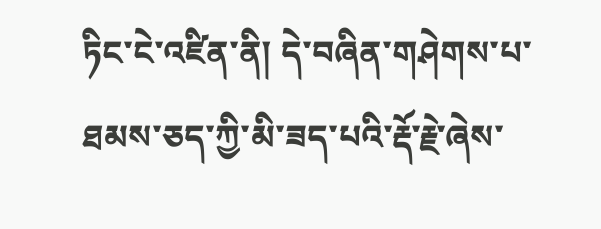ཏིང་ངེ་འཛིན་ནི། དེ་བཞིན་གཤེགས་པ་ཐམས་ཅད་ཀྱི་མི་ཟད་པའི་རྡོ་རྗེ་ཞེས་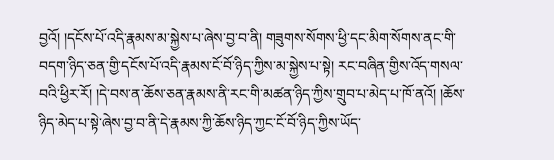བྱའོ། །དངོས་པོ་འདི་རྣམས་མ་སྐྱེས་པ་ཞེས་བྱ་བ་ནི། གཟུགས་སོགས་ཕྱི་དང་མིག་སོགས་ནང་གི་བདག་ཉིད་ཅན་གྱི་དངོས་པོ་འདི་རྣམས་ངོ་བོ་ཉིད་ཀྱིས་མ་སྐྱེས་པ་སྟེ། རང་བཞིན་གྱིས་འོད་གསལ་བའི་ཕྱིར་རོ། །དེ་བས་ན་ཆོས་ཅན་རྣམས་ནི་རང་གི་མཚན་ཉིད་ཀྱིས་གྲུབ་པ་མེད་པ་ཁོ་ནའོ། །ཆོས་ཉིད་མེད་པ་སྟེ་ཞེས་བྱ་བ་ནི་དེ་རྣམས་ཀྱི་ཆོས་ཉིད་ཀྱང་ངོ་བོ་ཉིད་ཀྱིས་ཡོད་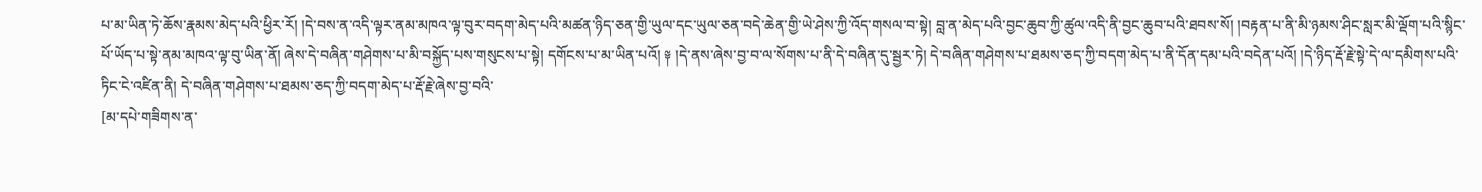པ་མ་ཡིན་ཏེ་ཆོས་རྣམས་མེད་པའི་ཕྱིར་རོ། །དེ་བས་ན་འདི་ལྟར་ནམ་མཁའ་ལྟ་བུར་བདག་མེད་པའི་མཚན་ཉིད་ཅན་གྱི་ཡུལ་དང་ཡུལ་ཅན་བདེ་ཆེན་གྱི་ཡེ་ཤེས་ཀྱི་འོད་གསལ་བ་སྟེ། བླ་ན་མེད་པའི་བྱང་ཆུབ་ཀྱི་ཚུལ་འདི་ནི་བྱང་ཆུབ་པའི་ཐབས་སོ། །བརྟན་པ་ནི་མི་ཉམས་ཤིང་སླར་མི་ལྡོག་པའི་སྙིང་པོ་ཡོད་པ་སྟེ་ནམ་མཁའ་ལྟ་བུ་ཡིན་ནོ། ཞེས་དེ་བཞིན་གཤེགས་པ་མི་བསྐྱོད་པས་གསུངས་པ་སྟེ། དགོངས་པ་མ་ཡིན་པའོ། ༈ །དེ་ནས་ཞེས་བྱ་བ་ལ་སོགས་པ་ནི་དེ་བཞིན་དུ་སྦྱར་ཏེ། དེ་བཞིན་གཤེགས་པ་ཐམས་ཅད་ཀྱི་བདག་མེད་པ་ནི་དོན་དམ་པའི་བདེན་པའོ། །དེ་ཉིད་རྡོ་རྗེ་སྟེ་དེ་ལ་དམིགས་པའི་ཏིང་ངེ་འཛིན་ནི། དེ་བཞིན་གཤེགས་པ་ཐམས་ཅད་ཀྱི་བདག་མེད་པ་རྡོ་རྗེ་ཞེས་བྱ་བའི་
[མ་དཔེ་གཟིགས་ན་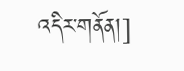འདིར་གནོན།]